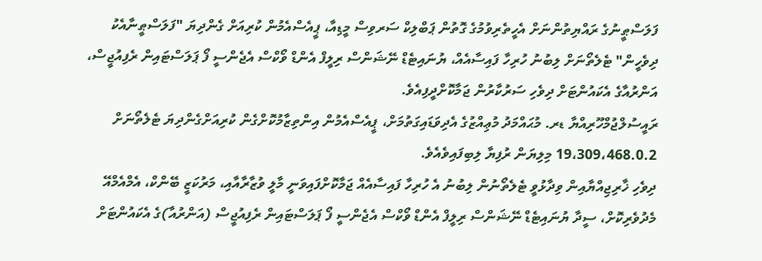ފަލަސްޠީނުގެ ރައްޔިތުންނަށް އެހީތެރިވުމުގެ ގޮތުން ޕަބްލިކް ސަރވިސް މީޑިއާ، ޕީއެސްއެމުން ކުރިއަށް ގެންދިޔަ "ފަލަސްޠީނާއެކު ދިވެހީން" ޓެލެތޯނަށް ލިބުނު ހުރިހާ ފައިސާއެއް، ޔުނައިޓެޑް ނޭޝަންސް ރިލީފް އެންޑް ވޯކްސް އެޖެންސީ ފޯ ޕަލަސްޓައިން ރެފިއުޖީސް، އަންރުއާގެ އެކައުންޓަށް ދިވެހި ސަރުކާރުން ޖަމާކޮށްދީފިއެވެ.
ރައީސުލްޖުމްހޫރިއްޔާ ޑރ. މުޙައްމަދު މުޢިއްޒުގެ އެދިވަޑައިގަތުމަށް، ޕީއެސްއެމުން އިންތިޒާމުކޮށްގެން ކުރިއަށްގެންދިޔަ ޓެލެތޯނަށް 19،309،468.0.2 މިލިޔަން ރުފިޔާ ލިބިފައިވެއެވެ.
ދިވެހި ޚާރިޖިއްޔާއިން ވިދާޅުވީ ޓެލެތޯނުން ލިބުނު އެ ހުރިހާ ފައިސާއެއް ޖަމާކޮށްފައިވަނީ މާލީ ވުޒާރާއާއި، މަރުކަޒީ ބޭންކް، އެމްއެމްއޭ މެދުވެރިކޮށް، ސީދާ ޔުނައިޓެޑް ނޭޝަންސް ރިލީފް އެންޑް ވޯކްސް އެޖެންސީ ފޯ ޕަލަސްޓައިން ރެފިއުޖީސް (އަންރުއާ)ގެ އެކައުންޓަށް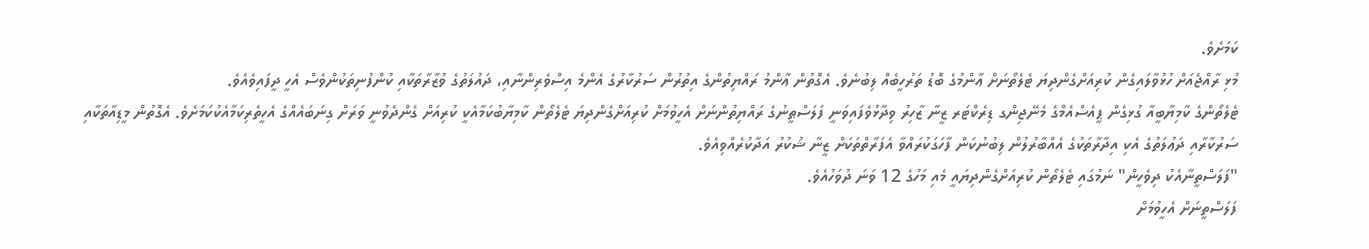ކަމަށެވެ.
މުޅި ރާއްޖެއަށް ހުޅުވާލައިގެން ކުރިއަށްގެންދިޔަ ޓެލެތޯނަށް ޢާންމުގެ ބޮޑު ތަރުހީބެއް ލިބުނެވެ. އެގޮތުން ޢާންމު ރައްޔިތުންގެ އިތުރުން ސަރުކާރުގެ އެންމެ އިސްވެރިންނާއި، ދައުލަތުގެ ވުޒާރާތަކާއި ކުންފުނިތަކުންވެސް އެހީ ދީފައިވެއެވެ.
ޓެލެތޯންގެ ކާމިޔާބީއާ ގުޅިގެން ޕީއެސްއެމްގެ މެނޭޖިންގ ޑިރެކްޓަރ ޒީނާ ޒާހިރު ވިދާޅުވެފައިވަނީ ފަލަސްޠީނުގެ ރައްޔިތުންނަށް އެހީވުމަށް ކުރިއަށްގެންދިޔަ ޓެލެތޯން ކާމިޔާބުކަމާއެކީ ކުރިއަށް ގެންދެވުނީ ވަރަށް ގިނަބައެއްގެ އެހީތެރިކަމާއެކުކަމަށެވެ. އެގޮތުން މީޑިއާތަކާއި ސަރުކާރާއި ދަޢުލަތުގެ އެކި އިދާރާތަކުގެ އެއްބާރުލުން ލިބުނުކަން ފާހަގަކުރައްވާ އެފަރާތްތަކަށް ޒީނާ ޝުކުރު އަދާކުރެއްވިއެވެ.
"ފަލަސްތީނާއެކު ދިވެހީން" ނަމުގައި ޓެލެތޯން ކުރިއަށްގެންދިޔައީ މެއި މަހުގެ 12 ވަނަ ދުވަހުއެވެ.
ފަލަސްތީނަށް އެހީވުމަށް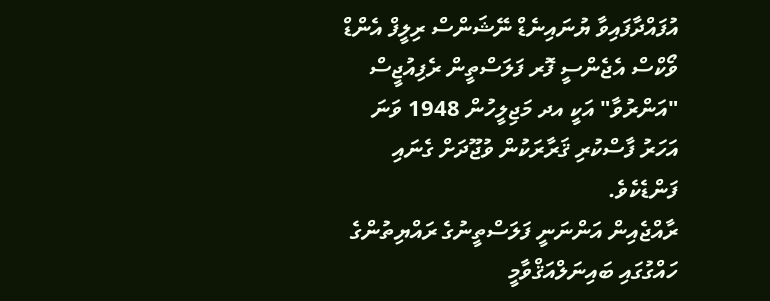އުފައްދާފައިވާ ޔުނައިނެޑް ނޭޝަންސް ރިލީފް އެންޑް ވޯކްސް އެޖެންސީ ފޮރ ފަލަސްތީން ރެފިއުޖީސް "އަންރުވާ" އަކީ އދ މަޖިލީހުން 1948 ވަނަ އަހަރު ފާސްކުރި ޤަރާރަކުން ވުޖޫދަށް ގެނައި ފަންޑެކެވެ.
ރާއްޖެއިން އަންނަނީ ފަލަސްތީނުގެ ރައްޔިތުންގެ ހައްގުގައި ބައިނަލްއަޤްވާމީ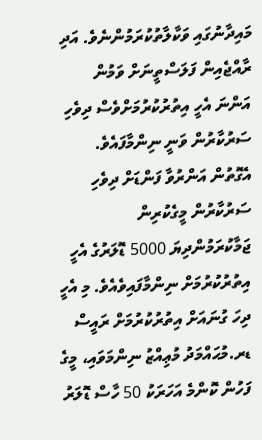މައިދާނުގައި ވަކާލާތުކުރަމުންނެވެ. އަދި ރާއްޖެއިން ފަލަސްތީނަށް ވަމުން އަންނަ އެހީ އިތުރުކުރުމަށްވެސް ދިވެހި ސަރުކާރުން ވަނީ ނިންމާފައެވެ. އެގޮތުން އަންރުވާ ފަންޑަށް ދިވެހި ސަރުކާރުން މީގެކުރިން ޖަމާކުރަމުންދިޔަ 5000 ޑޮލަރުގެ އެހީ އިތުރުކުރުމަށް ނިންމާފައިވެއެވެ. މި އެހީ ދިހަ ގުނައަށް އިތުރުކުރުމަށް ރައީސް ޑރ.މުޙައްމަދު މުޢިއްޒު ނިންމަވައި، މީގެ ފަހުން ކޮންމެ އަހަރަކު 50 ހާސް ޑޮލަރު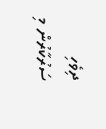ދިވެހި ސަރުކާރުން މި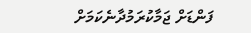ފަންޑަށް ޖަމާކުރަމުދާނެކަމަށް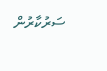ސަރުކާރުން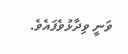ވަނީ ވިދާޅުވެފައެވެ.